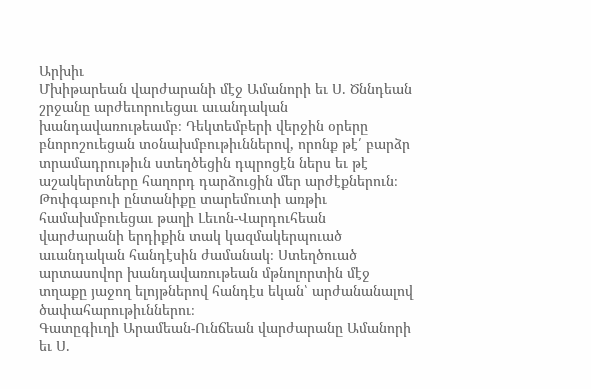Արխիւ
Մխիթարեան վարժարանի մէջ Ամանորի եւ Ս. Ծննդեան շրջանը արժեւորուեցաւ աւանդական խանդավառութեամբ։ Դեկտեմբերի վերջին օրերը բնորոշուեցան տօնախմբութիւններով, որոնք թէ՛ բարձր տրամադրութիւն ստեղծեցին դպրոցէն ներս եւ թէ աշակերտները հաղորդ դարձուցին մեր արժէքներուն։
Թոփգաբուի ընտանիքը տարեմուտի առթիւ համախմբուեցաւ թաղի Լեւոն-Վարդուհեան վարժարանի երդիքին տակ կազմակերպուած աւանդական հանդէսին ժամանակ։ Ստեղծուած արտասովոր խանդավառութեան մթնոլորտին մէջ տղաքը յաջող ելոյթներով հանդէս եկան՝ արժանանալով ծափահարութիւններու։
Գատըգիւղի Արամեան-Ունճեան վարժարանը Ամանորի եւ Ս.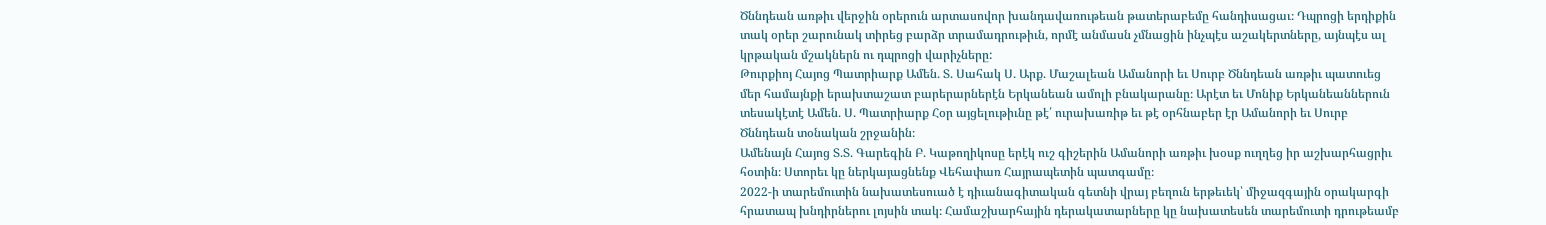Ծննդեան առթիւ վերջին օրերուն արտասովոր խանդավառութեան թատերաբեմը հանդիսացաւ։ Դպրոցի երդիքին տակ օրեր շարունակ տիրեց բարձր տրամադրութիւն, որմէ անմասն չմնացին ինչպէս աշակերտները, այնպէս ալ կրթական մշակներն ու դպրոցի վարիչները:
Թուրքիոյ Հայոց Պատրիարք Ամեն. Տ. Սահակ Ս. Արք. Մաշալեան Ամանորի եւ Սուրբ Ծննդեան առթիւ պատուեց մեր համայնքի երախտաշատ բարերարներէն Երկանեան ամոլի բնակարանը։ Արէտ եւ Մոնիք Երկանեաններուն տեսակէտէ Ամեն. Ս. Պատրիարք Հօր այցելութիւնը թէ՛ ուրախառիթ եւ թէ օրհնաբեր էր Ամանորի եւ Սուրբ Ծննդեան տօնական շրջանին։
Ամենայն Հայոց Տ.Տ. Գարեգին Բ. Կաթողիկոսը երէկ ուշ գիշերին Ամանորի առթիւ խօսք ուղղեց իր աշխարհացրիւ հօտին։ Ստորեւ կը ներկայացնենք Վեհափառ Հայրապետին պատգամը։
2022-ի տարեմուտին նախատեսուած է դիւանագիտական գետնի վրայ բեղուն երթեւեկ՝ միջազգային օրակարգի հրատապ խնդիրներու լոյսին տակ։ Համաշխարհային դերակատարները կը նախատեսեն տարեմուտի դրութեամբ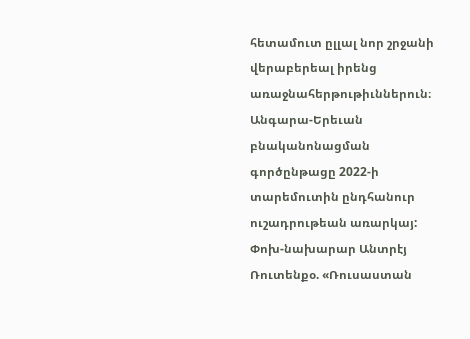հետամուտ ըլլալ նոր շրջանի վերաբերեալ իրենց առաջնահերթութիւններուն։
Անգարա-Երեւան բնականոնացման գործընթացը 2022-ի տարեմուտին ընդհանուր ուշադրութեան առարկայ:
Փոխ-նախարար Անտրէյ Ռուտենքօ. «Ռուսաստան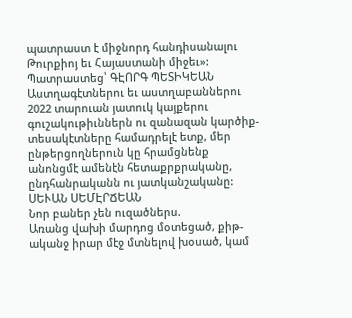պատրաստ է միջնորդ հանդիսանալու Թուրքիոյ եւ Հայաստանի միջեւ»:
Պատրաստեց՝ ԳԷՈՐԳ ՊԵՏԻԿԵԱՆ
Աստղագէտներու եւ աստղաբաններու 2022 տարուան յատուկ կայքերու գուշակութիւններն ու զանազան կարծիք-տեսակէտները համադրելէ ետք, մեր ընթերցողներուն կը հրամցնենք անոնցմէ ամենէն հետաքրքրականը, ընդհանրականն ու յատկանշականը:
ՍԵՒԱՆ ՍԵՄԷՐՃԵԱՆ
Նոր բաներ չեն ուզածներս.
Առանց վախի մարդոց մօտեցած, քիթ-ականջ իրար մէջ մտնելով խօսած, կամ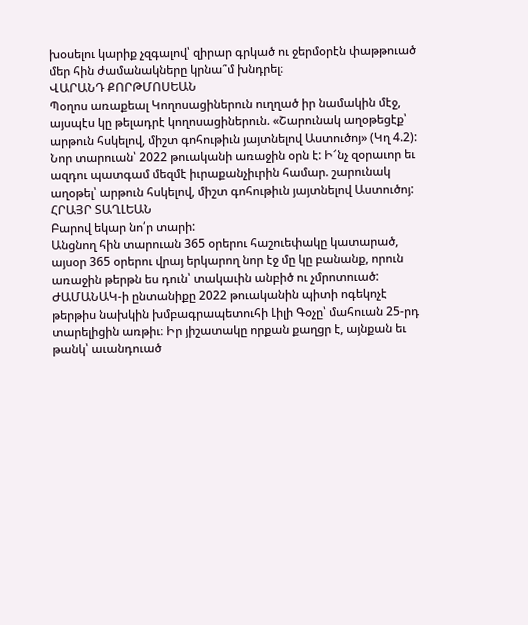խօսելու կարիք չզգալով՝ զիրար գրկած ու ջերմօրէն փաթթուած մեր հին ժամանակները կրնա՞մ խնդրել։
ՎԱՐԱՆԴ ՔՈՐԹՄՈՍԵԱՆ
Պօղոս առաքեալ Կողոսացիներուն ուղղած իր նամակին մէջ, այսպէս կը թելադրէ կողոսացիներուն. «Շարունակ աղօթեցէք՝ արթուն հսկելով, միշտ գոհութիւն յայտնելով Աստուծոյ» (Կղ 4.2):
Նոր տարուան՝ 2022 թուականի առաջին օրն է: Ի՜նչ զօրաւոր եւ ազդու պատգամ մեզմէ իւրաքանչիւրին համար. շարունակ աղօթել՝ արթուն հսկելով, միշտ գոհութիւն յայտնելով Աստուծոյ:
ՀՐԱՅՐ ՏԱՂԼԵԱՆ
Բարով եկար նո՛ր տարի:
Անցնող հին տարուան 365 օրերու հաշուեփակը կատարած, այսօր 365 օրերու վրայ երկարող նոր էջ մը կը բանանք, որուն առաջին թերթն ես դուն՝ տակաւին անբիծ ու չմրոտուած:
ԺԱՄԱՆԱԿ-ի ընտանիքը 2022 թուականին պիտի ոգեկոչէ թերթիս նախկին խմբագրապետուհի Լիլի Գօչը՝ մահուան 25-րդ տարելիցին առթիւ։ Իր յիշատակը որքան քաղցր է, այնքան եւ թանկ՝ աւանդուած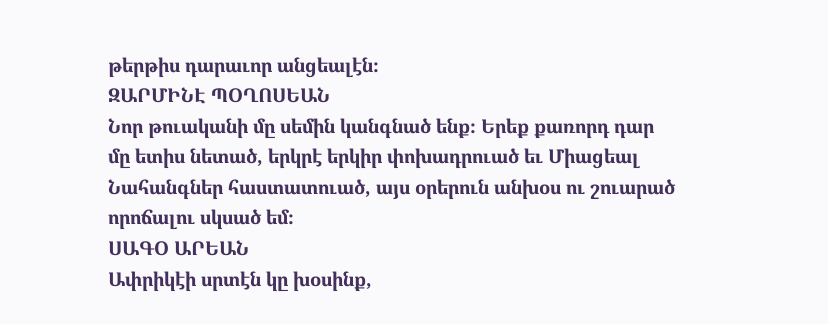թերթիս դարաւոր անցեալէն։
ԶԱՐՄԻՆԷ ՊՕՂՈՍԵԱՆ
Նոր թուականի մը սեմին կանգնած ենք։ Երեք քառորդ դար մը ետիս նետած, երկրէ երկիր փոխադրուած եւ Միացեալ Նահանգներ հաստատուած, այս օրերուն անխօս ու շուարած որոճալու սկսած եմ։
ՍԱԳՕ ԱՐԵԱՆ
Ափրիկէի սրտէն կը խօսինք,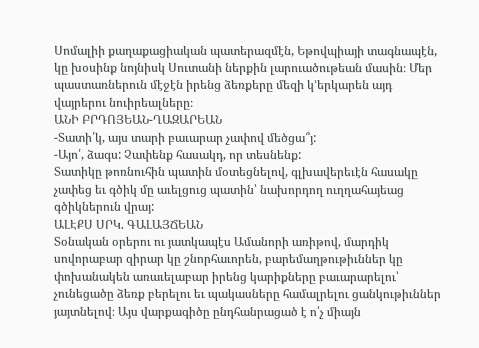Սոմալիի քաղաքացիական պատերազմէն, Եթովպիայի տագնապէն, կը խօսինք նոյնիսկ Սուտանի ներքին լարուածութեան մասին։ Մեր պաստառներուն մէջէն իրենց ձեռքերը մեզի կ՚երկարեն այդ վայրերու նուիրեալները։
ԱՆԻ ԲՐԴՈՅԵԱՆ-ՂԱԶԱՐԵԱՆ
-Տատի՛կ, այս տարի բաւարար չափով մեծցա՞յ:
-Այո՛, ձագս: Չափենք հասակդ, որ տեսնենք:
Տատիկը թոռնուհին պատին մօտեցնելով, գլխավերեւէն հասակը չափեց եւ գծիկ մը աւելցուց պատին՝ նախորդող ուղղահայեաց գծիկներուն վրայ:
ԱԼԷՔՍ ՍՐԿ. ԳԱԼԱՅՃԵԱՆ
Տօնական օրերու ու յատկապէս Ամանորի առիթով, մարդիկ սովորաբար զիրար կը շնորհաւորեն, բարեմաղթութիւններ կը փոխանակեն առաւելաբար իրենց կարիքները բաւարարելու՝ չունեցածը ձեռք բերելու եւ պակասները համալրելու ցանկութիւններ յայտնելով։ Այս վարքագիծը ընդհանրացած է ո՛չ միայն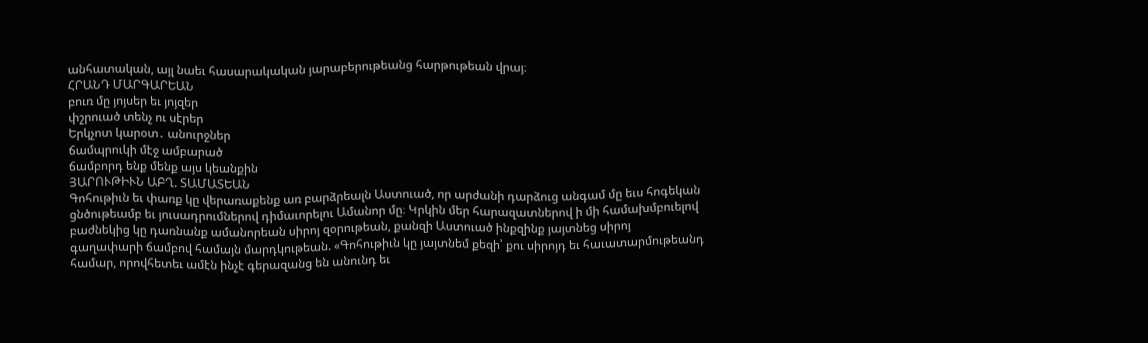անհատական, այլ նաեւ հասարակական յարաբերութեանց հարթութեան վրայ։
ՀՐԱՆԴ ՄԱՐԳԱՐԵԱՆ
բուռ մը յոյսեր եւ յոյզեր
փշրուած տենչ ու սէրեր
Երկչոտ կարօտ․ անուրջներ
ճամպրուկի մէջ ամբարած
ճամբորդ ենք մենք այս կեանքին
ՅԱՐՈՒԹԻՒՆ ԱԲՂ. ՏԱՄԱՏԵԱՆ
Գոհութիւն եւ փառք կը վերառաքենք առ բարձրեալն Աստուած, որ արժանի դարձուց անգամ մը եւս հոգեկան ցնծութեամբ եւ յուսադրումներով դիմաւորելու Ամանոր մը։ Կրկին մեր հարազատներով ի մի համախմբուելով բաժնեկից կը դառնանք ամանորեան սիրոյ զօրութեան, քանզի Աստուած ինքզինք յայտնեց սիրոյ գաղափարի ճամբով համայն մարդկութեան. «Գոհութիւն կը յայտնեմ քեզի՝ քու սիրոյդ եւ հաւատարմութեանդ համար, որովհետեւ ամէն ինչէ գերազանց են անունդ եւ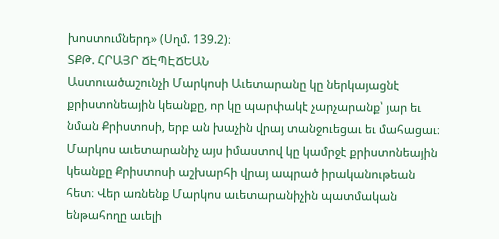խոստումներդ» (Սղմ. 139.2)։
ՏՔԹ. ՀՐԱՅՐ ՃԷՊԷՃԵԱՆ
Աստուածաշունչի Մարկոսի Աւետարանը կը ներկայացնէ քրիստոնեային կեանքը, որ կը պարփակէ չարչարանք՝ յար եւ նման Քրիստոսի, երբ ան խաչին վրայ տանջուեցաւ եւ մահացաւ։ Մարկոս աւետարանիչ այս իմաստով կը կամրջէ քրիստոնեային կեանքը Քրիստոսի աշխարհի վրայ ապրած իրականութեան հետ։ Վեր առնենք Մարկոս աւետարանիչին պատմական ենթահողը աւելի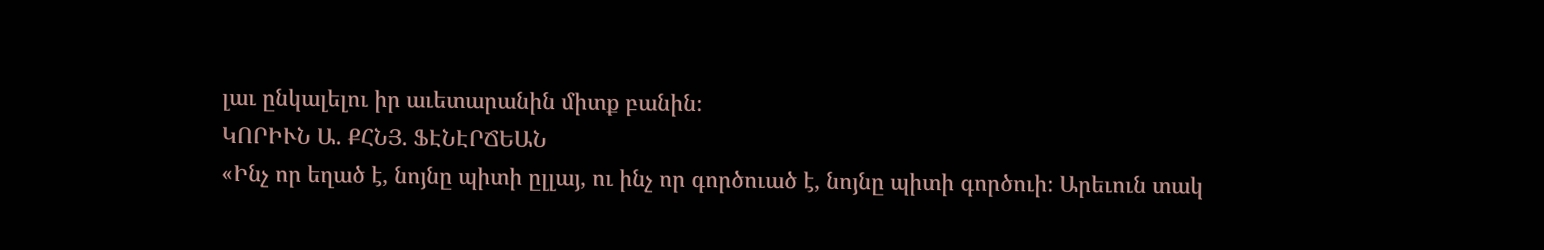լաւ ընկալելու իր աւետարանին միտք բանին։
ԿՈՐԻՒՆ Ա. ՔՀՆՅ. ՖԷՆԷՐՃԵԱՆ
«Ինչ որ եղած է, նոյնը պիտի ըլլայ, ու ինչ որ գործուած է, նոյնը պիտի գործուի։ Արեւուն տակ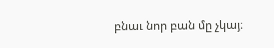բնաւ նոր բան մը չկայ։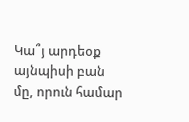Կա՞յ արդեօք այնպիսի բան մը, որուն համար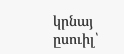կրնայ ըսուիլ՝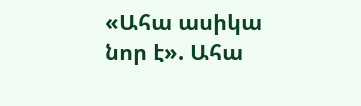«Ահա ասիկա նոր է». Ահա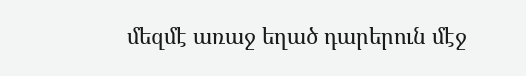մեզմէ առաջ եղած դարերուն մէջ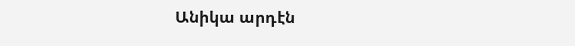Անիկա արդէն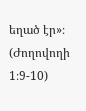եղած էր»։ (Ժողովողի 1։9-10)